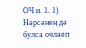ОЧ и. 1. 1) Нәрсәнең дә булса очлаеп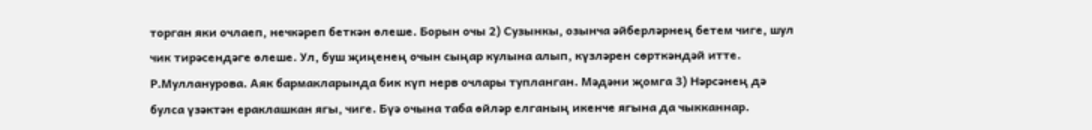торган яки очлаеп, нечкәреп беткән өлеше. Борын очы 2) Сузынкы, озынча әйберләрнең бетем чиге, шул чик тирәсендәге өлеше. Ул, буш җиңенең очын сыңар кулына алып, күзләрен сөрткәндәй итте. Р.Мулланурова. Аяк бармакларында бик күп нерв очлары тупланган. Мәдәни җомга 3) Нәрсәнең дә булса үзәктән ераклашкан ягы, чиге. Бүә очына таба өйләр елганың икенче ягына да чыкканнар.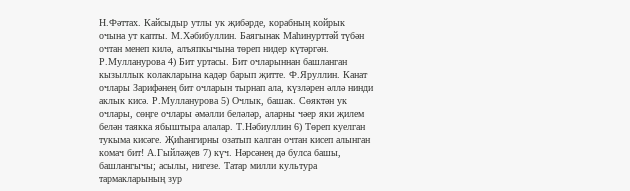Н.Фәттах. Кайсыдыр утлы ук җибәрде, корабның койрык очына ут капты. М.Хәбибуллин. Баягынак Маһинурттәй түбән очтан менеп килә, алъяпкычына төреп нидер күтәргән. Р.Мулланурова 4) Бит уртасы. Бит очларыннан башланган кызыллык колакларына кадәр барып җитте. Ф.Яруллин. Канат очлары Зарифәнең бит очларын тырнап ала, күзләрен әллә нинди аклык кисә. Р.Мулланурова 5) Очлык, башак. Сөяктән ук очлары, сөңге очлары әмәлли беләләр, аларны чәер яки җилем белән таякка ябыштыра алалар. Т.Нәбиуллин 6) Төреп куелган тукыма кисәге. Җиһангирны озатып калган очтан кисеп алынган комач бит! А.Гыйләҗев 7) күч. Нәрсәнең дә булса башы, башлангычы; асылы, нигезе. Татар милли культура тармакларының зур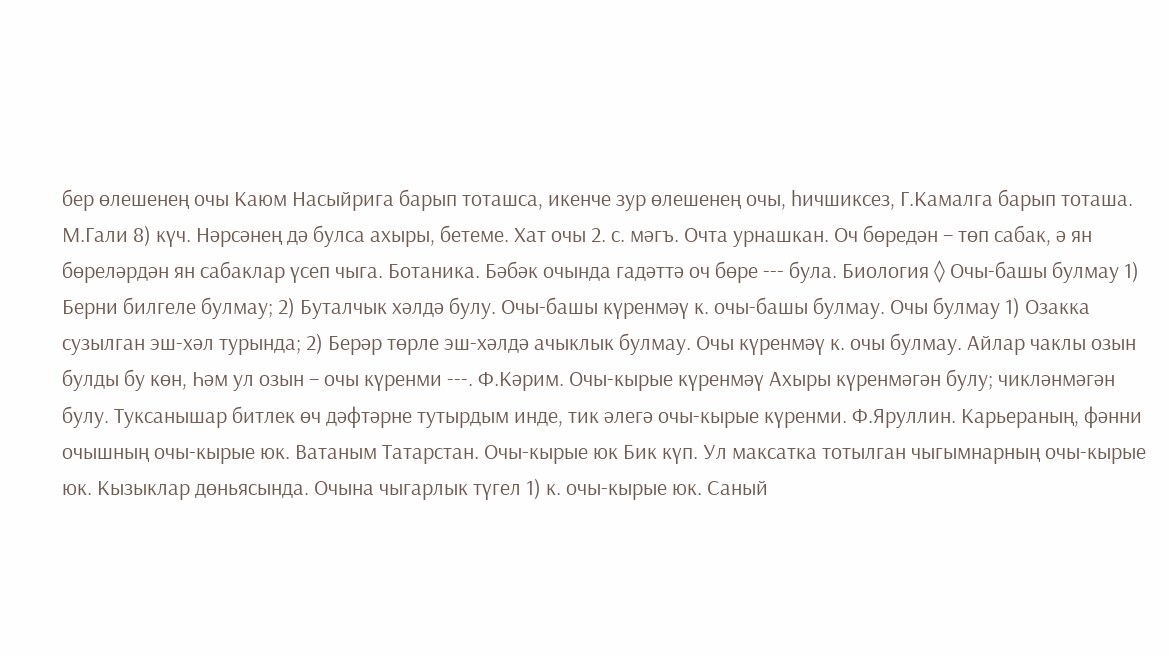бер өлешенең очы Каюм Насыйрига барып тоташса, икенче зур өлешенең очы, һичшиксез, Г.Камалга барып тоташа. М.Гали 8) күч. Нәрсәнең дә булса ахыры, бетеме. Хат очы 2. с. мәгъ. Очта урнашкан. Оч бөредән – төп сабак, ә ян бөреләрдән ян сабаклар үсеп чыга. Ботаника. Бәбәк очында гадәттә оч бөре --- була. Биология ◊ Очы-башы булмау 1) Берни билгеле булмау; 2) Буталчык хәлдә булу. Очы-башы күренмәү к. очы-башы булмау. Очы булмау 1) Озакка сузылган эш-хәл турында; 2) Берәр төрле эш-хәлдә ачыклык булмау. Очы күренмәү к. очы булмау. Айлар чаклы озын булды бу көн, Һәм ул озын – очы күренми ---. Ф.Кәрим. Очы-кырые күренмәү Ахыры күренмәгән булу; чикләнмәгән булу. Туксанышар битлек өч дәфтәрне тутырдым инде, тик әлегә очы-кырые күренми. Ф.Яруллин. Карьераның, фәнни очышның очы-кырые юк. Ватаным Татарстан. Очы-кырые юк Бик күп. Ул максатка тотылган чыгымнарның очы-кырые юк. Кызыклар дөньясында. Очына чыгарлык түгел 1) к. очы-кырые юк. Саный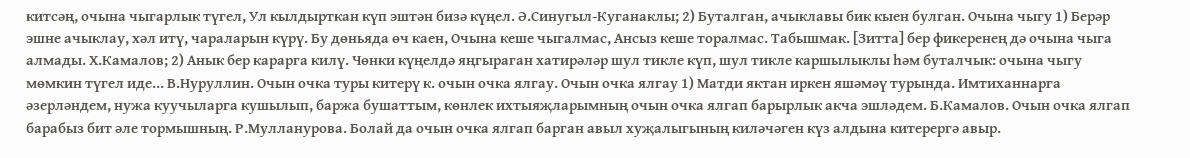китсәң, очына чыгарлык түгел, Ул кылдырткан күп эштән бизә күңел. Ә.Синугыл-Куганаклы; 2) Буталган, ачыклавы бик кыен булган. Очына чыгу 1) Берәр эшне ачыклау, хәл итү, чараларын күрү. Бу дөньяда өч каен, Очына кеше чыгалмас, Ансыз кеше торалмас. Табышмак. [Зитта] бер фикеренең дә очына чыга алмады. Х.Камалов; 2) Анык бер карарга килү. Чөнки күңелдә яңгыраган хатирәләр шул тикле күп, шул тикле каршылыклы һәм буталчык: очына чыгу мөмкин түгел иде... В.Нуруллин. Очын очка туры китерү к. очын очка ялгау. Очын очка ялгау 1) Матди яктан иркен яшәмәү турында. Имтиханнарга әзерләндем, нужа куучыларга кушылып, баржа бушаттым, көнлек ихтыяҗларымның очын очка ялгап барырлык акча эшләдем. Б.Камалов. Очын очка ялгап барабыз бит әле тормышның. Р.Мулланурова. Болай да очын очка ялгап барган авыл хуҗалыгының киләчәген күз алдына китерергә авыр.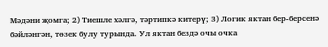Мәдәни җомга; 2) Тиешле хәлгә, тәртипкә китерү; 3) Логик яктан бер-берсенә бәйләнгән, төзек булу турында. Ул яктан бездә очы очка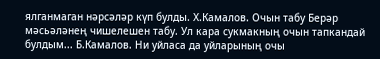ялганмаган нәрсәләр күп булды. Х.Камалов. Очын табу Берәр мәсьәләнең чишелешен табу. Ул кара сукмакның очын тапкандай булдым... Б.Камалов. Ни уйласа да уйларының очы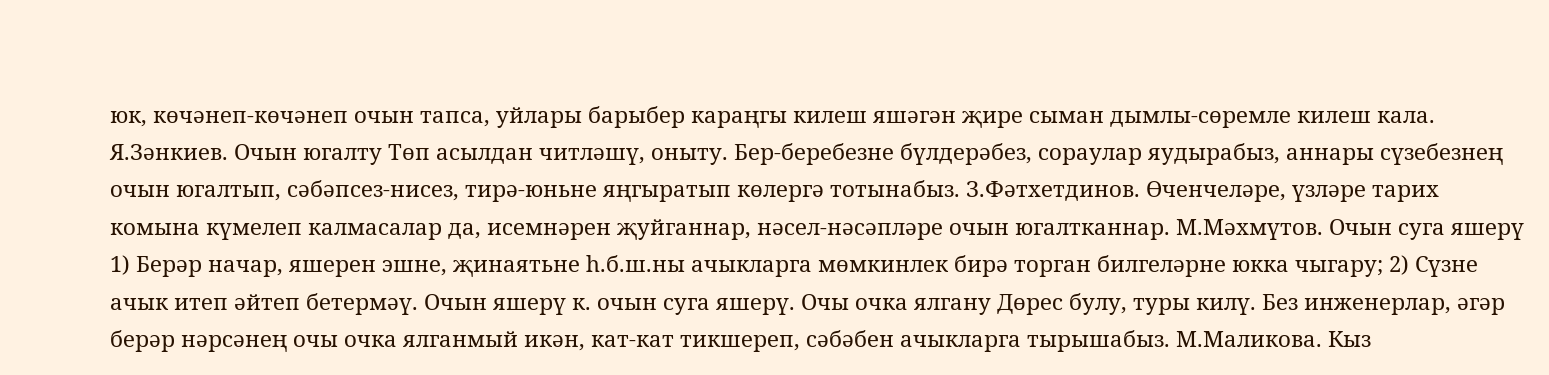юк, көчәнеп-көчәнеп очын тапса, уйлары барыбер караңгы килеш яшәгән җире сыман дымлы-сөремле килеш кала. Я.Зәнкиев. Очын югалту Төп асылдан читләшү, оныту. Бер-беребезне бүлдерәбез, сораулар яудырабыз, аннары сүзебезнең очын югалтып, сәбәпсез-нисез, тирә-юньне яңгыратып көлергә тотынабыз. З.Фәтхетдинов. Өченчеләре, үзләре тарих комына күмелеп калмасалар да, исемнәрен җуйганнар, нәсел-нәсәпләре очын югалтканнар. М.Мәхмүтов. Очын суга яшерү 1) Берәр начар, яшерен эшне, җинаятьне һ.б.ш.ны ачыкларга мөмкинлек бирә торган билгеләрне юкка чыгару; 2) Сүзне ачык итеп әйтеп бетермәү. Очын яшерү к. очын суга яшерү. Очы очка ялгану Дөрес булу, туры килү. Без инженерлар, әгәр берәр нәрсәнең очы очка ялганмый икән, кат-кат тикшереп, сәбәбен ачыкларга тырышабыз. М.Маликова. Кыз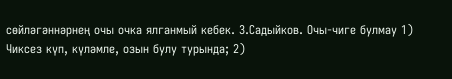сөйләгәннәрнең очы очка ялганмый кебек. З.Садыйков. Очы-чиге булмау 1) Чиксез күп, күләмле, озын булу турында; 2)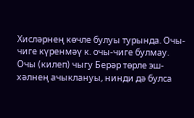Хисләрнең көчле булуы турында. Очы-чиге күренмәү к. очы-чиге булмау. Очы (килеп) чыгу Берәр төрле эш-хәлнең ачыклануы, нинди дә булса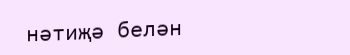нәтиҗә белән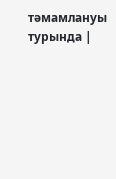тәмамлануы турында |